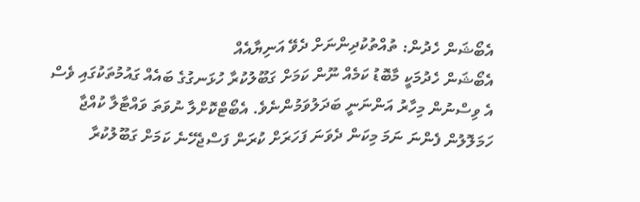އެބޯޝަން ހެދުން: ތުއްތުކުދިންނަށް ދެވޭ އަނިޔާއެއް
އެބޯޝަން ހެދުމަކީ މާބޮޑު ކަމެއް ނޫން ކަމަށް ގަބޫލުކުރާ ހުޅަނގުގެ ބައެއް ގައުމުތަކުގައި ވެސް އެ ވިސްނުން މިހާރު އަންނަނީ ބަދަލުވަމުންނެވެ. އެބޯޓްކޮށްލާ ނުވަތަ ވައްޓާލާ ކުއްޖާ ހަމަލޮލުން ފެންނަ ނަމަ މިކަން ދެވަނަ ފަހަރަށް ކުރަން ފަސްޖެހޭނެ ކަމަށް ގަބޫލުކުރާ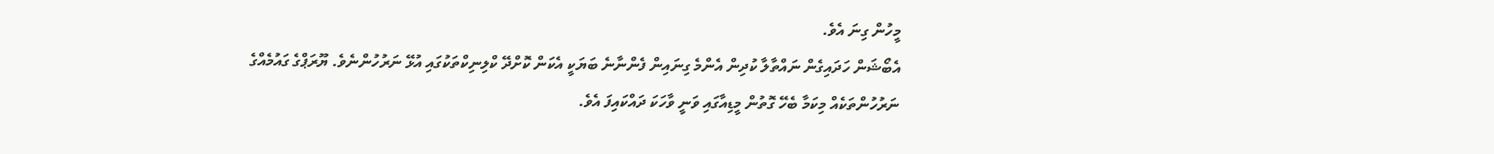މީހުން ގިނަ އެވެ.
އެބޯޝަން ހަދައިގެން ނައްތާލާ ކުދިން އެންމެ ގިނައިން ފެންނާނެ ބަޔަކީ އެކަން ކޮށްދޭ ކްލިނިކްތަކުގައި އުޅޭ ނަރުހުންނެވެ. ޔޫރަޕްގެ ގައުމެއްގެ ނަރުހުންތަކެއް މިކަމާ ބެހޭ ގޮތުން މީޑިއާގައި ވަނީ ވާހަކަ ދައްކައިފަ އެވެ.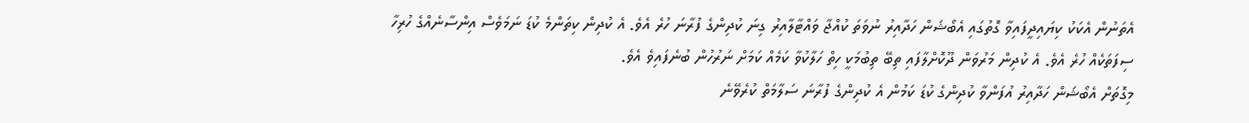އެތަނުން އެކަކު ކިޔައިދީފައިވާ ގޮތުގައި އެބޯޝަން ހަދާއިރު ނުވަތަ ކުއްޖާ ވައްޓާލާއިރު ގިނަ ކުދިންގެ ފުރާނަ ހުރެ އެވެ. އެ ކުދިން ކިތަންމެ ކުޑަ ނަމަވެސް އިންސާނެއްގެ ހުރިހާ ސިފަތަކެއް ހުރެ އެވެ. އެ ކުދިން މަރުވަން ދޫކޮށްލާފައި ތިބޭ ތިބުމަކީ ހިތް ހަލާކުވާ ކަމެއް ކަމަށް ނަރުހުން ބުނެފައިވެ އެވެ.
މިގޮތަށް އެބޯޝަން ހަދާއިރު އުފަންވާ ކުދިންގެ ކުޑަ ކަމުން އެ ކުދިންގެ ފުރާނަ ސަލާމަތް ކުރެވޭނެ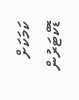ކަމަކަށް ޑޮކްޓަރުން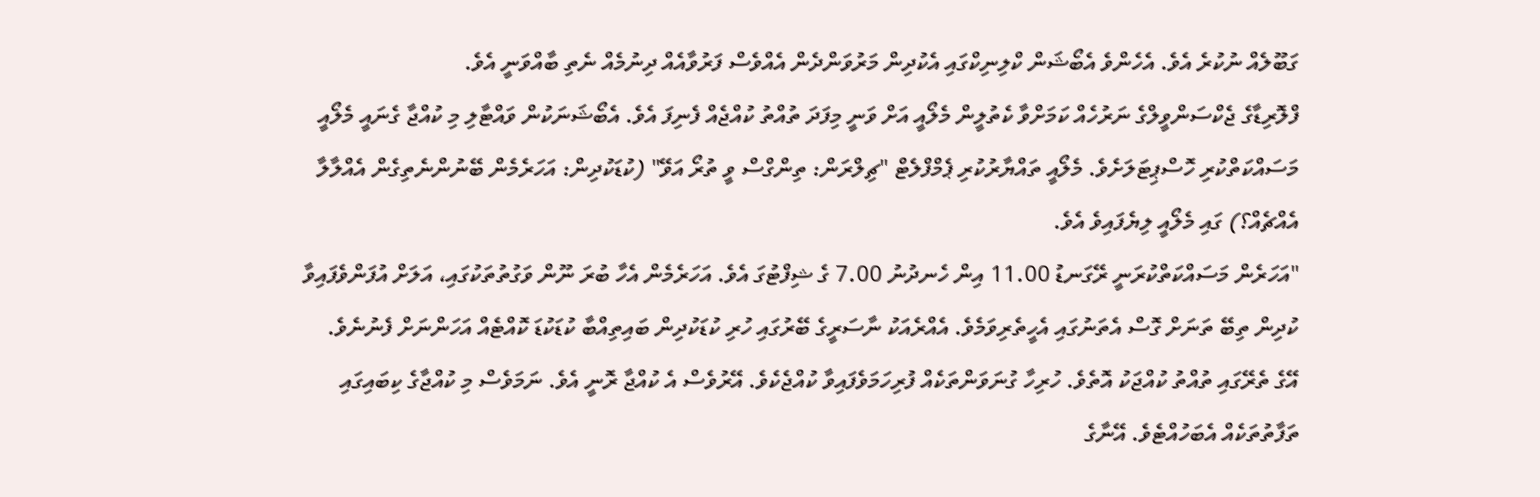ގަބޫލެއް ނުކުރެ އެވެ. އެހެންވެ އެބޯޝަން ކްލިނިކްގައި އެކުދިން މަރުވަންދެން އެއްވެސް ފަރުވާއެއް ދިނުމެއް ނެތި ބާއްވަނީ އެވެ.
ފްލޮރިޑާގެ ޖެކްސަންވީލްގެ ނަރުހެއް ކަމަށްވާ ކެތުލީން މެލޯއީ އަށް ވަނީ މިފަދަ ތުއްތު ކުއްޖެއް ފެނިފަ އެވެ. އެބޯޝަނަކުން ވައްޓާލި މި ކުއްޖާ ގެނައީ މެލޯއީ މަސައްކަތްކުރި ހޮސްޕިޓަލަށެވެ. މެލޯއީ ތައްޔާރުކުރި ޕެމްފްލެޓް "ޗިލްރަން: ތިންގްސް ވީ ތުރޯ އަވޭ" (ކުޑަކުދިން: އަހަރެމެން ބޭނުންނެތިގެން އެއްލާލާ އެއްޗެއް؟) ގައި މެލޯއީ ލިޔެފައިވެ އެވެ.
"އަހަރެން މަސައްކަތްކުރަނީ ރޭގަނޑު 11.00 އިން ހެނދުނު 7.00 ގެ ޝިފްޓުގަ އެވެ. އަހަރެމެން އެހާ ބުރަ ނޫން ވަގުތުތަކުގައި، އަލަށް އުފަންވެފައިވާ ކުދިން ތިބޭ ތަނަށް ގޮސް އެތަނުގައި އެހީތެރިވަމެވެ. އެއްރެއަކު ނާސަރީގެ ބޭރުގައި ހުރި ކުޑަކުދިން ބައިތިއްބާ ކުޑަކުޑަ ކޮއްޓެއް އަހަންނަށް ފެނުނެވެ. އޭގެ ތެރޭގައި ތުއްތު ކުއްޖަކު އޮތެވެ. ހުރިހާ ގުނަވަންތަކެއް ފުރިހަމަވެފައިވާ ކުއްޖެކެވެ. އޭރުވެސް އެ ކުއްޖާ ރޮނީ އެވެ. ނަމަވެސް މި ކުއްޖާގެ ކިބައިގައި ތަފާތުތަކެއް އެބަހުއްޓެވެ. އޭނާގެ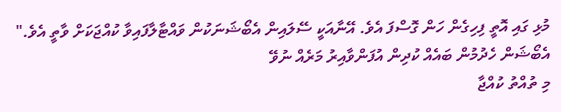މުޅި ގައި އޮތީ ފިހިގެން ހަން ގޮސްފަ އެވެ. އޭނާއަކީ ސޭލައިން އެބޯޝަނަކުން ވައްޓާލާފައިވާ ކުއްޖަކަށް ވާތީ އެވެ."
އެބޯޝަން ހެދުމުން ބައެއް ކުދިން އުފަންވާއިރު މަރެއް ނުވޭ
މި ތުއްތު ކުއްޖާ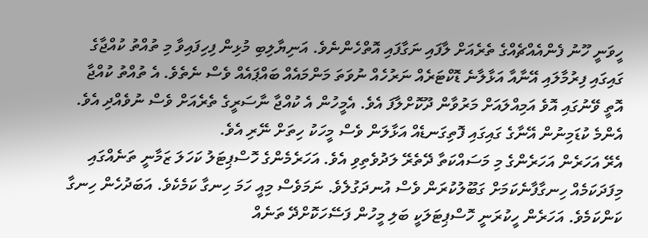ހީވަނީ ހޫނު ފެންއެއްޗެއްގެ ތެރެއަށް ލާފައި ނަގާފައި އޮތްހެންނެވެ. އަނިޔާލިބި މުޅިން ފިހިފައިވާ މި ތުއްތު ކުއްޖާގެ ގައިގައި ފިރުމާލައި އޭނާއާ އަޅާލާނެ ޑޮކްޓަރެއް ނަރުހެއް ނުވަތަ މަންމައެއް ބައްޕައެއް ވެސް ނެތެވެ. އެ ތުއްތު ކުއްޖާ އޮތީ ވޭނުގައި އޮވެ އަމިއްލައަށް މަރުވާން ދޫކޮށްލާފަ އެވެ. އެމީހުން އެ ކުއްޖާ ނާސަރީގެ ތެރެއަށް ވެސް ނުވެއްދި އެވެ. އެންމެ ކުޑަމިނުން އޭނާގެ ގައިގައި ފޮތިގަނޑެއް އަޅާލަން ވެސް މީހަކު ހިތަށް ނޭރި އެވެ.
އެރޭ އަހަރެން އަހަރެންގެ މި މަސައްކަތާ ދޭތެރޭ ލަދުވެތިވި އެވެ. އަހަރެމެންގެ ހޮސްޕިޓަލު ކަހަލަ ޒަމާނީ ތަނެއްގައި މިފަދަކަމެއް ހިނގާފާނެކަމަށް ގަބޫލުކުރަން ވެސް އުނދަގުލެވެ. ނަމަވެސް މިއީ ހަމަ ހިނގާ ކަމެކެވެ. އަބަދުހެން ހިނގާ ކަންކަމެވެ. އަހަރެން ހީކުރަނީ ހޮސްޕިޓަލަކީ ބަލި މީހުން ފަސޭހަކޮށްދޭ ތަނެއް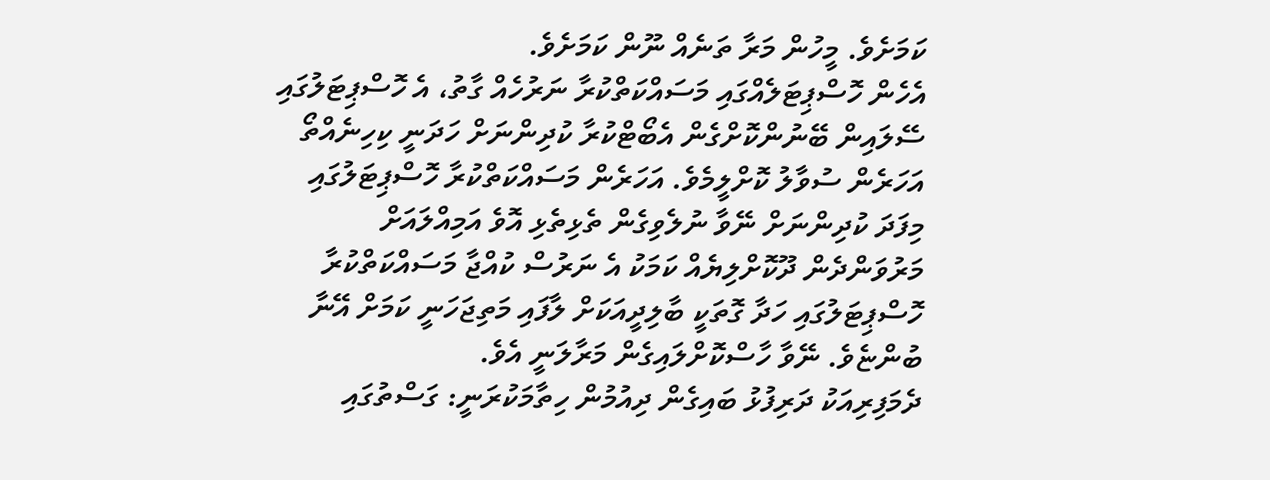ކަމަށެވެ. މީހުން މަރާ ތަނެއް ނޫން ކަމަށެވެ.
އެހެން ހޮސްޕިޓަލެއްގައި މަސައްކަތްކުރާ ނަރުހެއް ގާތު، އެ ހޮސްޕިޓަލުގައި ސޭލައިން ބޭނުންކޮށްގެން އެބޯޓްކުރާ ކުދިންނަށް ހަދަނީ ކިހިނެއްތޯ އަހަރެން ސުވާލު ކޮށްލީމެވެ. އަހަރެން މަސައްކަތްކުރާ ހޮސްޕިޓަލުގައި މިފަދަ ކުދިންނަށް ނޭވާ ނުލެވިގެން ތެޅިތެޅި އޮވެ އަމިއްލައަށް މަރުވަންދެން ދޫކޮށްލިޔެއް ކަމަކު އެ ނަރުސް ކުއްޖާ މަސައްކަތްކުރާ ހޮސްޕިޓަލުގައި ހަދާ ގޮތަކީ ބާލިދީއަކަށް ލާފައި މަތިޖަހަނީ ކަމަށް އޭނާ ބުންޏެވެ. ނޭވާ ހާސްކޮށްލައިގެން މަރާލަނީ އެވެ.
ދެމަފިރިއަކު ދަރިފުޅު ބައިގެން ދިއުމުން ހިތާމަކުރަނީ: ގަސްތުގައި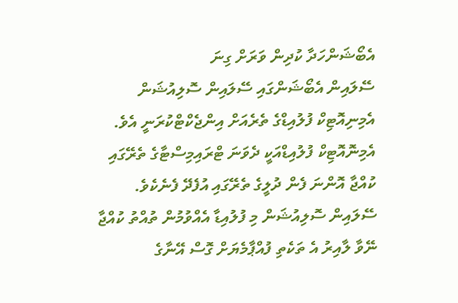އެބޯޝަންހަދާ ކުދިން ވަރަށް ގިނަ
ސޭލައިން އެބޯޝަންގައި ސޭލައިން ސޮލިއުޝަން އެމިނިއޮޓިކް ފުލުއިޑްގެ ތެރެއަށް އިންޖެކްޓްކުރަނީ އެވެ. އެމިނޮއޮޓިކް ފުލުއިޑްއަކީ ދެވަނަ ޓްރައިމިސްޓާގެ ތެރޭގައި ކުއްޖާ އޮންނަ ފެން ދުލީގެ ތެރޭގައި އުފެދޭ ފެނެކެވެ. ސޭލައިން ސޮލިއުޝަން މި ފުލުއިޑާ އެއްވުމުން ތުއްތު ކުއްޖާ ނޭވާ ލާއިރު އެ ތަކެތި ފުއްޕާމެޔަށް ގޮސް އޭނާގެ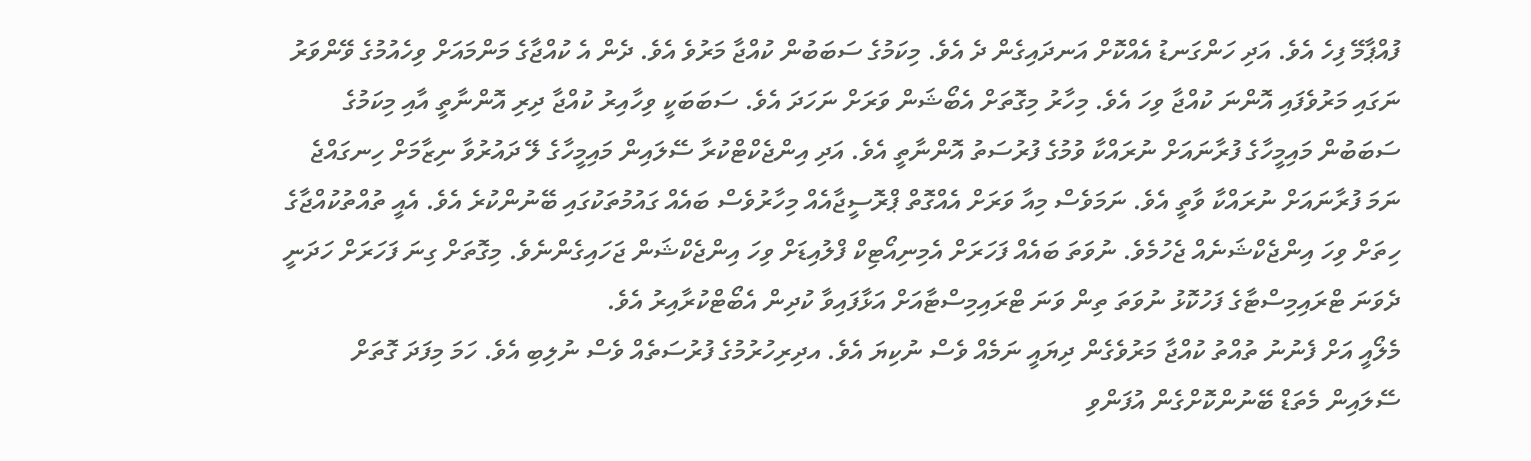ފުއްޕާމޭ ފިހެ އެވެ. އަދި ހަންގަނޑު އެއްކޮށް އަނދައިގެން ދެ އެވެ. މިކަމުގެ ސަބަބުން ކުއްޖާ މަރުވެ އެވެ. ދެން އެ ކުއްޖާގެ މަންމައަށް ވިހެއުމުގެ ވޭންވަރު ނަގައި މަރުވެފައި އޮންނަ ކުއްޖާ ވިހަ އެވެ. މިހާރު މިގޮތަށް އެބޯޝަން ވަރަށް ނަހަދަ އެވެ. ސަބަބަކީ ވިހާއިރު ކުއްޖާ ދިރި އޮންނާތީ އާއި މިކަމުގެ ސަބަބުން މައިމީހާގެ ފުރާނައަށް ނުރައްކާ ވުމުގެ ފުރުސަތު އޮންނާތީ އެވެ. އަދި އިންޖެކްޓްކުރާ ސޭލައިން މައިމީހާގެ ލޭ ދައުރުވާ ނިޒާމަށް ހިނގައްޖެ ނަމަ ފުރާނައަށް ނުރައްކާ ވާތީ އެވެ. ނަމަވެސް މިއާ ވަރަށް އެއްގޮތް ޕްރޮސީޖާއެއް މިހާރުވެސް ބައެއް ގައުމުތަކުގައި ބޭނުންކުރެ އެވެ. އެއީ ތުއްތުކުއްޖާގެ ހިތަށް ވިހަ އިންޖެކްޝަނެއް ޖެހުމެވެ. ނުވަތަ ބައެއް ފަހަރަށް އެމިނިއޯޓިކް ފްލުއިޑަށް ވިހަ އިންޖެކްޝަން ޖަހައިގެންނެވެ. މިގޮތަށް ގިނަ ފަހަރަށް ހަދަނީ ދެވަނަ ޓްރައިމިސްޓާގެ ފަހުކޮޅު ނުވަތަ ތިން ވަނަ ޓްރައިމިސްޓާއަށް އަޅާފައިވާ ކުދިން އެބޯޓްކުރާއިރު އެވެ.
މެލޯއީ އަށް ފެނުނު ތުއްތު ކުއްޖާ މަރުވެގެން ދިޔައީ ނަމެއް ވެސް ނުކިޔަ އެވެ. އދިރިހުރުމުގެ ފުރުސަތެއް ވެސް ނުލިބި އެވެ. ހަމަ މިފަދަ ގޮތަށް ސޭލައިން މެތަޑް ބޭނުންކޮށްގެން އުފަންވި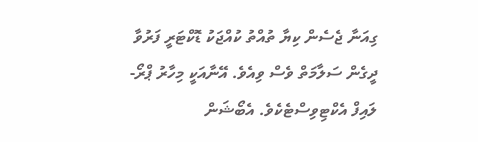ގިއަނާ ޖެސެން ކިޔާ ތުއްތު ކުއްޖަކު ޑޮކްޓަރީ ފަރުވާ ދީގެން ސަލާމަތް ވެސް ވިއެވެ. އޭނާއަކީ މިހާރު ޕްރޯ-ލައިފް އެކްޓިވިސްޓެކެވެ. އެބޯޝަން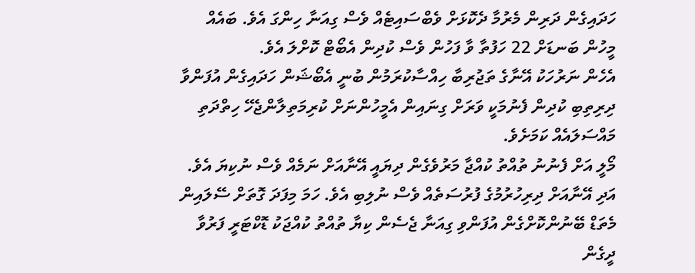ހަދައިގެން ދަރިން މެރުމާ ދެކޮޅަށް ވެބްސައިޓެއް ވެސް ގިއަނާ ހިންގަ އެވެ. ބައެއް މީހުން ބަނޑަށް 22 ހަފުތާ ވާ ފަހުން ވެސް ކުދިން އެބޯޓް ކޮށްލަ އެވެ.
އެހެން ނަރުހަކު އޭނާގެ ތަޖުރިބާ ހިއްސާކުރަމުން ބުނީ އެބޯޝަން ހަދައިގެން އުފަންވާ ދިރިތިބި ކުދިން ފެނުމަކީ ވަރަށް ގިނައިން އެމީހުންނަށް ކުރިމަތިލާންޖެހޭ ހިތްދަތި މައްސަލައެއް ކަމަށެވެ.
މޯލީ އަށް ފެނުނު ތުއްތު ކުއްޖާ މަރުވެގެން ދިޔައީ އޭނާއަށް ނަމެއް ވެސް ނުކިޔަ އެވެ. އަދި އޭނާއަށް ދިރިހުރުމުގެ ފުރުސަތެއް ވެސް ނުލިބި އެވެ. ހަމަ މިފަދަ ގޮތަށް ސޭލައިން މެތަޑް ބޭނުންކޮށްގެން އުފަންވި ގިއަނާ ޖެސެން ކިޔާ ތުއްތު ކުއްޖަކު ޑޮކްޓަރީ ފަރުވާ ދީގެން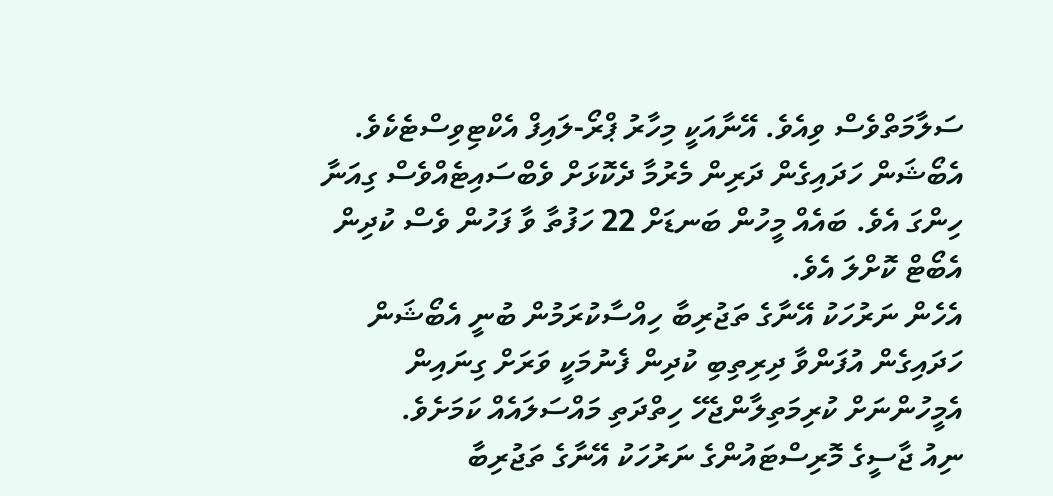ސަލާމަތްވެސް ވިއެވެ. އޭނާއަކީ މިހާރު ޕްރޯ-ލައިފް އެކްޓިވިސްޓެކެވެ. އެބޯޝަން ހަދައިގެން ދަރިން މެރުމާ ދެކޮޅަށް ވެބްސައިޓެއްވެސް ގިއަނާ ހިންގަ އެވެ. ބައެއް މީހުން ބަނޑަށް 22 ހަފުތާ ވާ ފަހުން ވެސް ކުދިން އެބޯޓް ކޮށްލަ އެވެ.
އެހެން ނަރުހަކު އޭނާގެ ތަޖުރިބާ ހިއްސާކުރަމުން ބުނީ އެބޯޝަން ހަދައިގެން އުފަންވާ ދިރިތިބި ކުދިން ފެނުމަކީ ވަރަށް ގިނައިން އެމީހުންނަށް ކުރިމަތިލާންޖެހޭ ހިތްދަތި މައްސަލައެއް ކަމަށެވެ.
ނިއު ޖާސީގެ މޮރިސްޓައުންގެ ނަރުހަކު އޭނާގެ ތަޖުރިބާ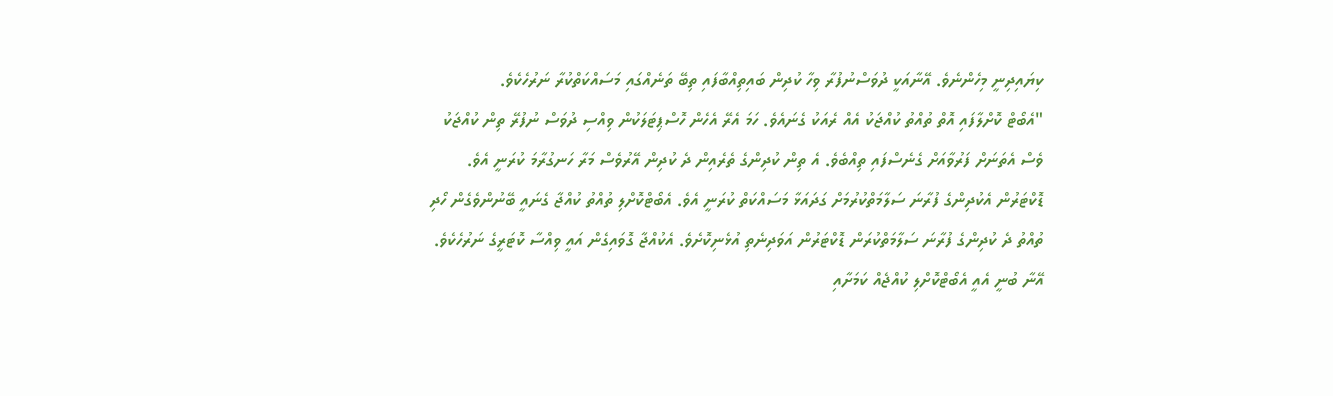ކިޔައިދިނީ މިހެންނެވެ. އޭނާއަކީ ދުވަސްނުފުރާ ވިހާ ކުދިން ބައިތިއްބާފައި ތިބޭ ތަނެއްގައި މަސައްކަތްކުރާ ނަރުހެކެވެ.
"އެބޯޓް ކޮށްލާފައި އޮތް ތުއްތު ކުއްޖަކު އެއް ރެއަކު ގެނައެވެ. ހަމަ އެރޭ އެހެން ހޮސްޕިޓަލަކުން ވިއްސި ދުވަސް ނުފުރޭ ތިން ކުއްޖަކު ވެސް އެތަނަށް ފަރުވާއަށް ގެނެސްފައި ތިއްބެވެ. އެ ތިން ކުދިންގެ ތެރެއިން ދެ ކުދިން އޭރުވެސް މަރާ ހަނގުރާމަ ކުރަނީ އެވެ. ޑޮކްޓަރުން އެކުދިންގެ ފުރާނަ ސަލާމަތްކުރުމަށް ގަދައަޅާ މަސައްކަތް ކުރަނީ އެވެ. އެބޯޓްކޮށްލި ތުއްތު ކުއްޖާ ގެނައީ ބޭނުންވެގެން ހޯދި ތުއްތު ދެ ކުދިންގެ ފުރާނަ ސަލާމަތްކުރަން ޑޮކްޓަރުން އަވަދިނެތި އުޅެނިކޮށެވެ. އެކުއްޖާ ގޮވައިގެން އައީ ވިއްސާ ކޮޓަރީގެ ނަރުހެކެވެ. އޭނާ ބުނީ އެއީ އެބޯޓްކޮށްލި ކުއްޖެއް ކަމަށާއި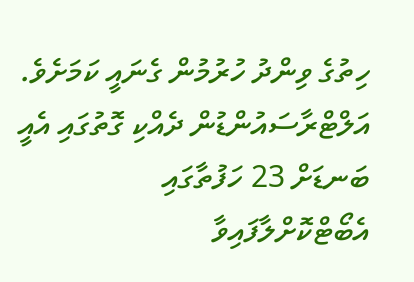ހިތުގެ ވިންދު ހުރުމުން ގެނައީ ކަމަށެވެ. އަލްޓްރާސައުންޑުން ދެއްކި ގޮތުގައި އެއީ ބަނޑަށް 23 ހަފުތާގައި އެބޯޓްކޮށްލާފައިވާ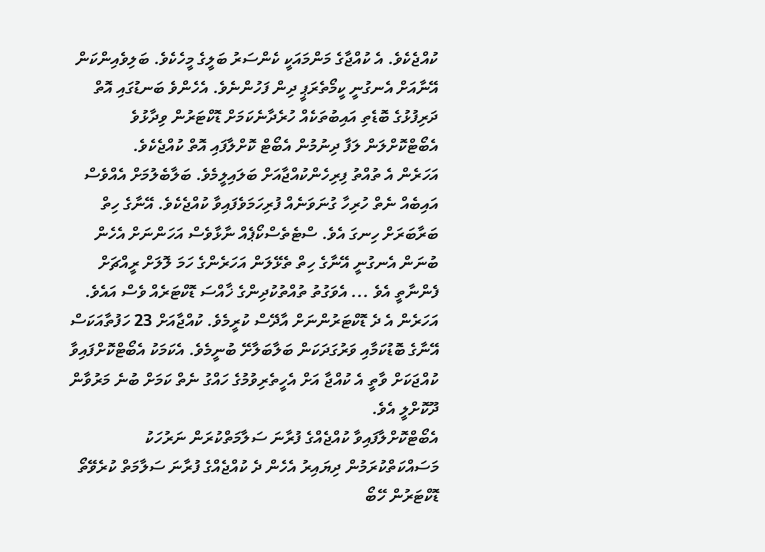ކުއްޖެކެވެ. އެ ކުއްޖާގެ މަންމައަކީ ކެންސަރު ބަލީގެ މީހެކެވެ. ބަލިވެއިންކަން އޭނާއަށް އެނގުނީ ކީމޯތެރަޕީ ދިން ފަހުންނެވެ. އެހެންވެ ބަނޑުގައި އޮތް ދަރިފުޅުގެ ބޮޑެތި އައިބުތަކެއް ހުރެދާނެކަމަށް ޑޮކްޓަރުން ވިދާޅުވެ އެބޯޓްކޮށްލަން ލަފާ ދިނުމުން އެބޯޓް ކޮށްލާފައި އޮތް ކުއްޖެކެވެ.
އަހަރެން އެ ތުއްތު ފިރިހެންކުއްޖާއަށް ބަލައިލީމެވެ. ބަލާބެލުމަށް އެއްވެސް އައިބެއް ނެތް ހުރިހާ ގުނަވަނެއް ފުރިހަމަވެފައިވާ ކުއްޖެކެވެ. އޭނާގެ ހިތް ބަރާބަރަށް ހިނގަ އެވެ. ސްޓެތެސްކޯޕެއް ނާޅާވެސް އަހަންނަށް އެހެން ބުނަން އެނގުނީ އޭނާގެ ހިތް ތެޅޭލަން އަހަރެންގެ ހަމަ ލޮލަށް ރީއްޗަށް ފެންނާތީ އެވެ ... އެވަގުތު ތުއްތުކުދިންގެ ޚާއްސަ ޑޮކްޓަރެއް ވެސް އައެވެ. އަހަރެން އެ ދެ ޑޮކްޓަރުންނަށް އާދޭސް ކުރީމެވެ. ކުއްޖާއަށް 23 ހަފުތާއަކަސް އޭނާގެ ބޮޑުކަމާއި ވަރުގަދަކަން ބަލާބަލާށޭ ބުނީމެވެ. އެކަމަކު އެބޯޓްކޮށްފައިވާ ކުއްޖަކަށް ވާތީ އެ ކުއްޖާ އަށް އެހީތެރިވުމުގެ ހައްގު ނެތް ކަމަށް ބުނެ މަރުވާން ދޫކޮށްލީ އެވެ.
އެބޯޓްކޮށްލާފައިވާ ކުއްޖެއްގެ ފުރާނަ ސަލާމަތްކުރަން ނަރުހަކު މަސައްކަތްކުރަމުން ދިޔައިރު އެހެން ދެ ކުއްޖެއްގެ ފުރާނަ ސަލާމަތް ކުރެވޭތޯ ޑޮކްޓަރުން ހޭބޯ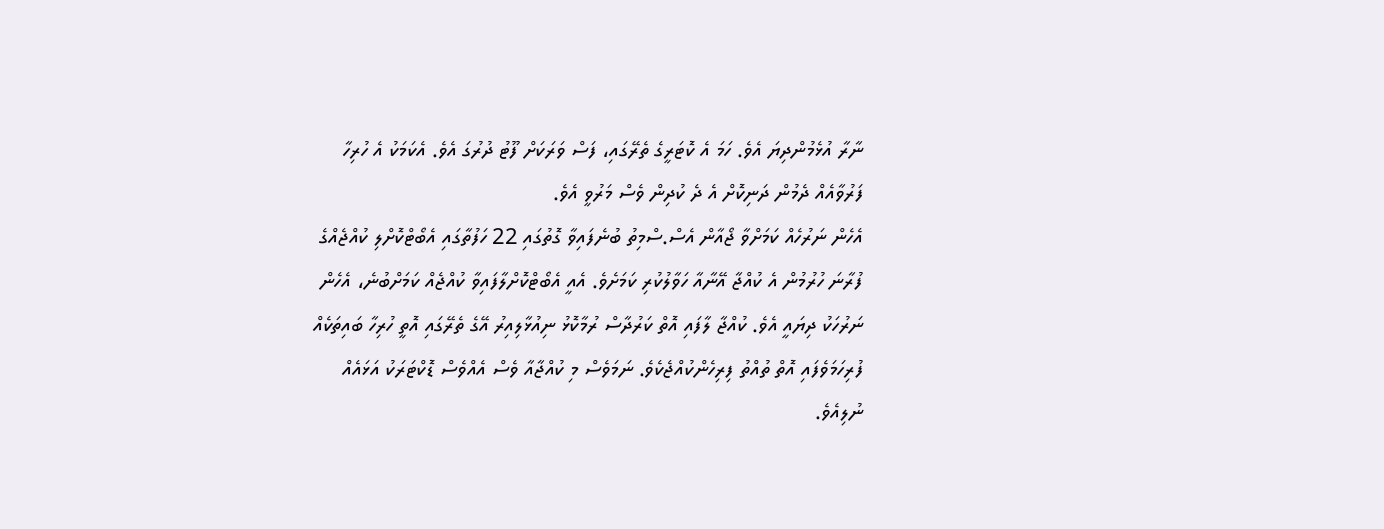ނާރާ އުޅެމުންދިޔަ އެވެ. ހަމަ އެ ކޮޓަރީގެ ތެރޭގައި، ފަސް ވަރަކަށް ފޫޓު ދުރުގަ އެވެ. އެކަމަކު އެ ހުރިހާ ފަރުވާއެއް ދެމުން ދަނިކޮށް އެ ދެ ކުދިން ވެސް މަރުވީ އެވެ.
އެހެން ނަރުހެއް ކަމަށްވާ ޖޯއާން އެސް.ސްމިތު ބުނެފައިވާ ގޮތުގައި 22 ހަފުތާގައި އެބޯޓްކޮށްލި ކުއްޖެއްގެ ފުރާނަ ހުރުމުން އެ ކުއްޖާ އޭނާއާ ހަވާލުކުރި ކަމަށެވެ. އެއީ އެބޯޓްކޮށްލާފައިވާ ކުއްޖެއް ކަމަށްބުނެ، އެހެން ނަރުހަކު ދިޔައީ އެވެ. ކުއްޖާ ލާފައި އޮތް ކަރުދާސް ރުމާކޮޅު ނިއުޅާލިއިރު އޭގެ ތެރޭގައި އޮތީ ހުރިހާ ބައިތަކެއް ފުރިހަމަވެފައި އޮތް ތުއްތު ފިރިހެންކުއްޖެކެވެ. ނަމަވެސް މި ކުއްޖާއާ ވެސް އެއްވެސް ޑޮކްޓަރަކު އަޅައެއް ނުލިއެވެ.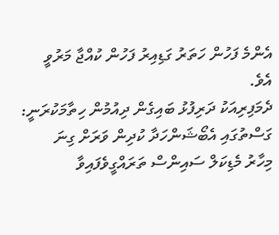އެންމެ ފަހުން ހަތަރު ގަޑިއިރު ފަހުން ކުއްޖާ މަރުވީ އެވެ.
ދެމަފިރިއަކު ދަރިފުޅު ބައިގެން ދިއުމުން ހިތާމަކުރަނީ: ގަސްތުގައި އެބޯޝަންހަދާ ކުދިން ވަރަށް ގިނަ
މިހާރު މެޑިކަލް ސައިންސް ތަރައްގީވެފައިވާ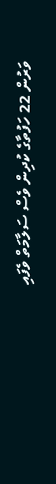ވަރުން 22 ހަފުތާގެ ކުދިން ވެސް ސަލާމަތް ވެފައި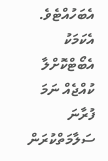އެބަހުއްޓެވެ. އެކަމަކު އެބޯޓްކޮށްލާ ކުއްޖެއް ނަމަ ފުރާނަ ސަލާމަތްކުރަން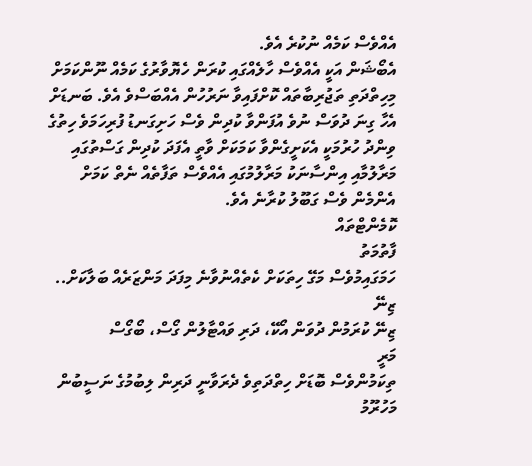އެއްވެސް ކަމެއް ނުކުރެ އެވެ.
އެބޯޝަން އަކީ އެއްވެސް ހާލެއްގައި ކުރަން ހެޔޮވާރުގެ ކަމެއް ނޫންކަމަށް މިހިތްދަތި ތަޖުރިބާތައް ކޮށްފައިވާ ނަރުހުން އެއްބަސްވެ އެވެ. ބަނޑަށް އެހާ ގިނަ ދުވަސް ނުވެ އުފަންވާ ކުދިން ވެސް ހަށިގަނޑު ފުރިހަމަވެ ހިތުގެ ވިންދު ހުރުމަކީ އެކަށީގެންވާ ކަމަކަށް ވާތީ އެފަދަ ކުދިން ގަސްތުގައި މަރާލުމާއި އިންސާނަކު މަރާލުމުގައި އެއްވެސް ތަފާތެއް ނެތް ކަމަށް އެންމެން ވެސް ގަބޫލު ކުރާނެ އެވެ.
ކޮމެންޓްތައް
ފާތުމަތު
ހަމަގައިމުވެސް މަގޭ ހިތަކަށް ކެތެއްނުވާނެ މިފަދަ މަންޒަރެއް ބަލާކަށް..
ޒިނޭ
ޒިނޭ ކުރަމުން ދުވަން އޯކޭ، ދަރި ވައްޓާލުން ގޯސް، ބޯގޯސް
މަރީ
ތިކަމުންވެސް ބޮޑަށް ހިތްދަތިވެ ދެރަވާނީ ދަރިން ލިބުމުގެ ނަސީބުން މަހުރޫމު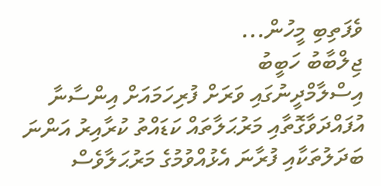ވެފަތިބި މީހުން...
ޖިލްބާބު ހަބީބު
އިސްލާމްދީނުގައި ވަރަށް ފުރިހަމައަށް އިންސާނާ އުފައްދަވާގޮތާއި މަރުޙަލާތައް ކަޑައްތު ކުރާއިރު އަންނަ ބަދަލުތަކާއި ފުރާނަ އެޅުއްވުމުގެ މަރުޙަލާވެސް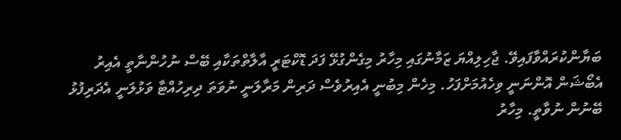ބަޔާންކުރައްވާފައިވޭ. ޖާހިލިއްޔަ ޒަމާނުގައި މިހާރު މިގެންގުޅޭ ފަދަ ޑޮކްޓަރީ އާލާތްތަކާއި ބޭސް ނުހުންނާތީ އެއިރު އެބޯޝަން އޮންނަނީ ވިހެއުމަށްފަހު. މިހެން މިބުނީ އެއިރުވެސް ދަރިން މަރާލަނީ ނުވަތަ ދިރިހުއްޓާ ވަޅުލަނީ އެދަރިފުޅު ބޭނުން ނުވާތީ. މިހާރު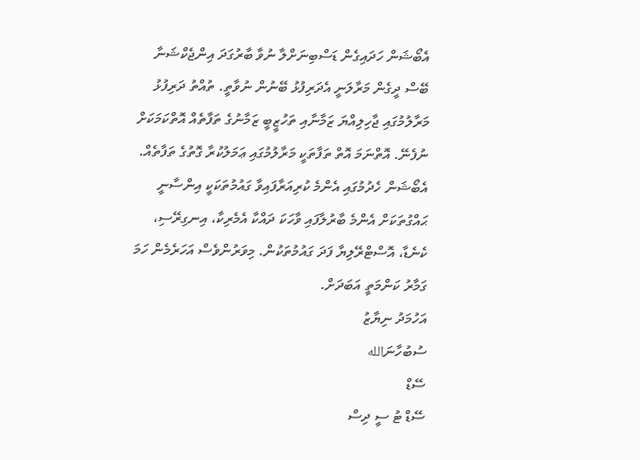އެބޯޝަން ހަދައިގެން ޑަސްބިނަށްލާ ނުވާ ބާރުގަދަ އިންޖެކްޝަނާ ބޭސް ދީގެން މަރާލަނީ އެދަރިފުޅު ބޭނުން ނުވާތީ. ތުއްތު ދަރިފުޅު މަރާލުމުގައި ޖާހިލިއްޔަ ޒަމާނާއި ތަހުޒީބީ ޒަމާނުގެ ތަފާތެއް އޮތްކަމަކަށް ނުފެނޭ. އޮތްނަމަ އޮތް ތަފާތަކީ މަރާލުމުގައި ޢަމަލުކުރާ ގޮތުގެ ތަފާތެއް. އެބޯޝަން ހެދުމުގައި އެންމެ ކުރިއަރާފައިވާ ގައުމުތަކަކީ އިންސާނީ ޙައްގުތަކަށް އެންމެ ބާރުލާފައި ވާހަކަ ދައްކާ އެމެރިކާ، އިނގިރޭސި، ކެނެޑާ، އޮސްޓްރޭލިޔާ ފަދަ ގައުމުތަކުން. މިވަރުންވެސް އަހަރެމެން ހަމަ ގަމާރު ކަންމަތީ އަބަދަށް.
އަހުމަދު ނިޔާޒު
ސުބުހާނަالله
ސޭޑް
ސޭޑް ޓު ސީ ދިސް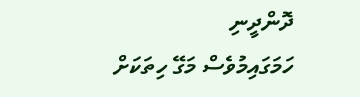ދޮންދީނި
ހަމަގައިމުވެސް މަގޭ ހިތަކަށް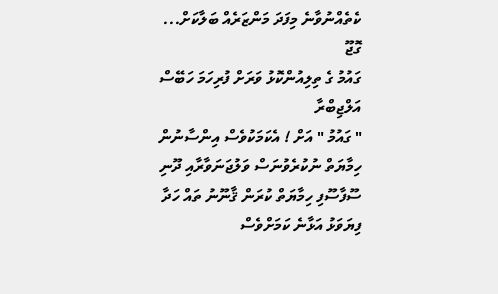ކެތެއްނުވާނެ މިފަދަ މަންޒަރެއް ބަލާކަށް...
ގޮޖޫ
ގައުމު ގެ ތިލިއުންކޮޅު ވަރަށް ފުރިހަމަ ހަބޭސް
އަލްޖިބްރާ
" ގައުމު " އަށް ! އެކަމަކުވެސް އިންސާނުން ހިމާޔަތް ނުކުރެވުނަސް ވަލުޖަނަވާރާއި ދޫނި ސޫފާސޫފި ހިމާޔަތް ކުރަން ޤާނޫނު ތައް ހަދާ ފިޔަވަޅު އަޅާނެ ކަމަށްވެސް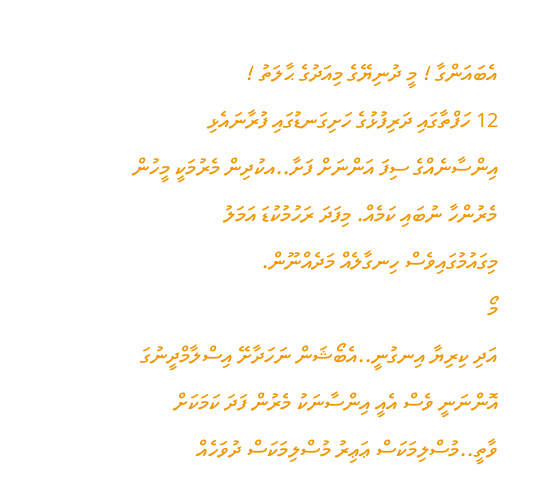އެބައަންގާ ! މީ ދުނިޔޭގެ މިއަދުގެ ޙާލަތު !
12 ހަފްތާގައި ދަރިފުޅުގެ ހަށިގަނޑުގައި ފުރާނައެޅި އިންސާނެއްގެ ސިފަ އަންނަށް ފަށާ..އކުދިން މެރުމަކީ މީހުން މެރުންހާ ނުބައި ކަމެއް. މިފަދަ ރަހުމުކުޑަ އަމަލު މިގައުމުގައިވެސް ހިނގާލެއް މަދެއްނޫން.
މޯ
އަދި ކިރިޔާ އިނގުނީ..އެބޯޝަން ނަހަދާށޭ އިސްލާމްދީނުގަ އޮންނަނީ ވެސް އެއީ އިންސާނަކު މެރުން ފަދަ ކަމަކަށް ވާތީ..މުސްލިމަކަސް ޢަޢިރު މުސްލިމަކަސް ދުވަހެއް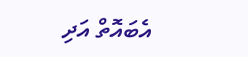އެބައޮތް އަދި